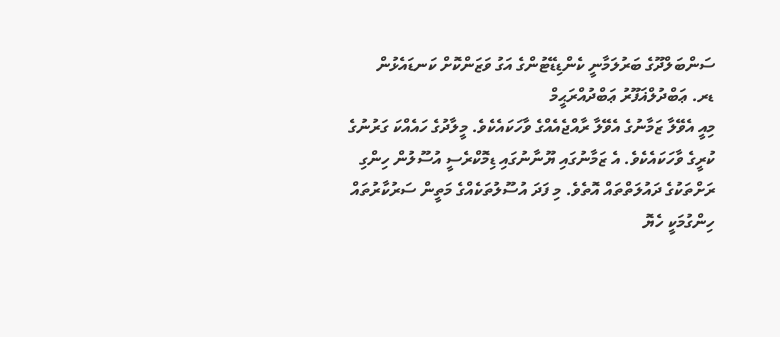ސަންބަލްދޫގެ ބަރުލަމާނީ ކެންޑިޑޭޓުންގެ އަގު ވަޒަންކޮށް ކަނޑައެޅުން
ޑރ. ޢަބްދުލްޣަފޫރު ޢަބްދުއްރަޙީމް
މިއީ އެވޭލާ ޒަމާނުގެ އެވޭލާ ރާއްޖެއެއްގެ ވާހަކައެކެވެ. މީލާދުގެ ހައެއްކަ ގަރުނުގެ ކުރީގެ ވާހަކައެކެވެ. އެ ޒަމާނުގައި ޔޫނާނުގައި ޑިމޮކްރެސީ އުސޫލުން ހިންގި ރަށްތަކުގެ ދައުލަތްތައް އޮތެވެ. މި ފަދަ އުސޫލުތަކެއްގެ މަތީން ސަރުކާރުތައް ހިންގުމަކީ ހެޔޮ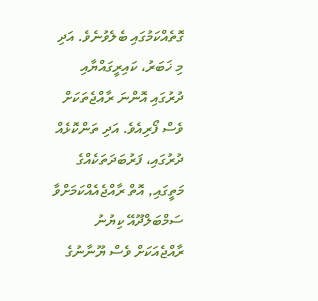ގޮތެއްކަމުގައި ބެލެވުނެވެ. އަދި މި ޚަބަރު، ކައިރީގައްޔާއި ދުރުގައި އޮންނަ ރާއްޖެތަކަށް ވެސް ފޯރިއެވެ. އަދި ތަންކޮޅެއް ދުރުގައި، ފަރުބަދަތަކެއްގެ މަތީގައި, އޮތް ރާއްޖެއެއްކަމަށްވާ ސަމްބަލްދޫއޭ ކިޔުނު ރާއްޖެއަކަށް ވެސް ޔޫނާނުގެ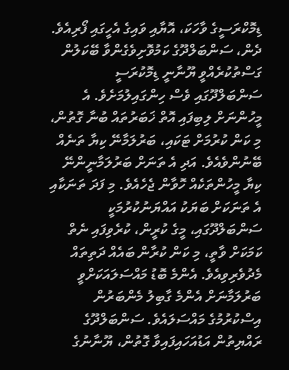ޑިމޮކްރަސީގެ ވާހަކަ، އޮޔާއި ވައިގެ އެހީގައި ފޯރިއެވެ.
ދެން، ސަންބަލްދޫގެ ކަމުވޮށިވެގެންވާ ބޭކަލުން ގަސްތުކުރެއްވީ ޔޫނާނީ ޑިމޮކުރަސީ ސަންބަލްދޫގައި ވެސް ހިންގައިލުމަށެވެ. އެ މީހުންނަށް ލިބިފައި އޮތް ޚަބަރުތައް ބުނާ ގޮތުން، މި ކަން ކުރުމަށް ޓަކައި، ބަރުލަމާނޭ ކިޔާ ތަނެއް ބޭނުންވެއެވެ. އަދި އެ ތަނަށް ބަރުލަމާނީންނޭ ކިޔާ މީހުންތަކެއް ހޮވާން ޖެހެއެވެ. މި ފަދަ ތަނަކާއި އެ ތަނަކަށް ބަޔަކު އައްޔަނުކުރުމަކީ ސަންބަލްދޫގައި، މީގެ ކުރީން، ކުރެވިފައި ނެތް ކަމަކަށް ވާތީ، މި ކަން ކުރާން ބައެއް ދަތިތައް މެދުވެރިވިއެވެ. އެންމެ ބޮޑު މައްސަލައަކަށްވީ ބަރުލަމާނަށް އެންމެ ގާބިލު މެންބަރުން އިސްކުރުމުގެ މައްސަލައެވެ. ސަންބަލްދޫގެ ރައްޔިތުން އަޑުއަހައިފައިވާ ގޮތުން، ޔޫނާނުގެ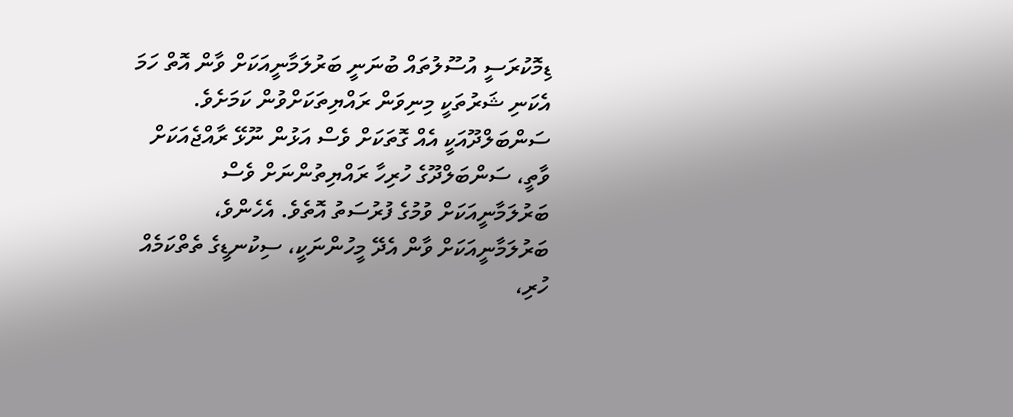ޑިމޮކުރަސީ އުސޫލުތައް ބުނަނީ ބަރުލަމާނީއަކަށް ވާން އޮތް ހަމަ އެކަނި ޝަރުތަކީ މިނިވަން ރައްޔިތަކަށްވުން ކަމަށެވެ. ސަންބަލްދޫއަކީ އެއް ގޮތަކަށް ވެސް އަޅުން ނޫޅޭ ރާއްޖެއަކަށް ވާތީ، ސަންބަލްދޫގެ ހުރިހާ ރައްޔިތުންނަށް ވެސް ބަރުލަމާނީއަކަށް ވުމުގެ ފުރުސަތު އޮތެވެ. އެހެންވެ، ބަރުލަމާނީއަކަށް ވާން އެދޭ މީހުންނަކީ، ސިކުނޑީގެ ތެތްކަމެއް ހުރި،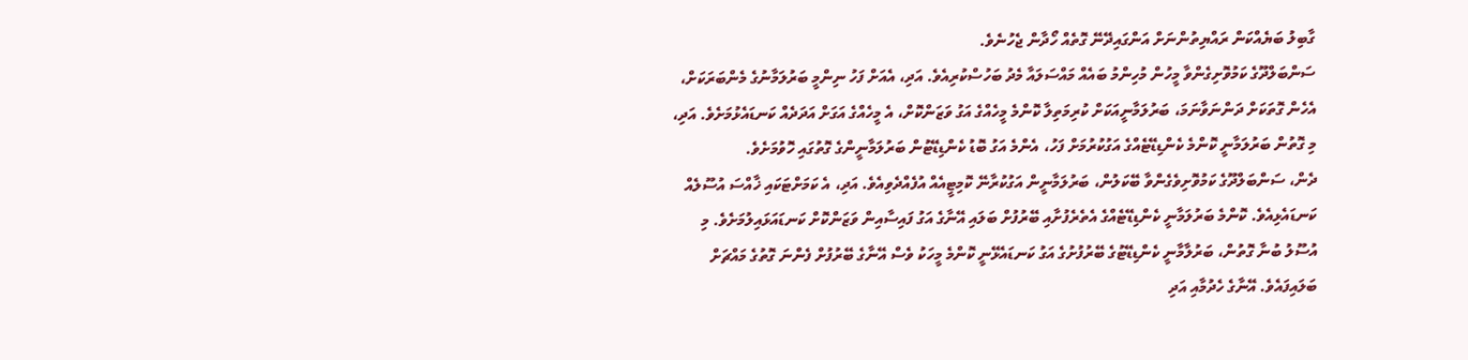ގާބިލު ބަޔެއްކަން ރައްޔިތުންނަށް އަންގައިދޭނޭ ގޮތެއް ހޯދާން ޖެހުނެވެ.
ސަންބަލްދޫގެ ކަމުވޮށިގެންވާ މީހުން މުހިންމު ބައެއް މައްސަލައާ މެދު ބަހުސްކުރިއެވެ. އަދި، އެއަށް ފަހު ނިންމީ ބަރުލަމާނުގެ މެންބަރަކަށް، އެހެން ގޮތަކަށް ދަންނަވާނަމަ، ބަރުލަމާނީއަކަށް ކުރިމަތިލާ ކޮންމެ މީހެއްގެ އަގު ވަޒަންކޮށް، އެ މީހެއްގެ އަގަށް އަދަދެއް ކަނޑައެޅުމަށެވެ. އަދި، މި ގޮތުން ބަރުލަމާނީ ކޮންމެ ކެންޑިޑޭޓެއްގެ އަގުކުރުމަށް ފަހު، އެންމެ އަގު ބޮޑު ކެންޑިޑޭޓުން ބަރުލަމާނީންގެ ގޮތުގައި ހޮވުމަށެވެ.
ދެން، ސަންބަލްދޫގެ ކަމުވޮށިވެގެންވާ ބޭކަލުން، ބަރުލަމާނީން އަގުކުރާނޭ ކޮމިޓީއެއް އުފެއްދެވިއެވެ. އަދި، އެ ކަމަށްޓަކައި ޚާއްސަ އުސޫލެއް ކަނޑައެޅިއެވެ. ކޮންމެ ބަރުލަމާނީ ކެންޑިޑޭޓެއްގެ އެތެރެފުށާއި ބޭރުފުށް ބަލައި އޭނާގެ އަގު ފައިސާއިން ވަޒަންކޮށް ކަނޑައަޅައިލުމަށެވެ. މި އުސޫލު ބުނާ ގޮތުން، ބަރުލާމާނީ ކެންޑިޑޭޓުގެ ބޭރުފުށުގެ އަގު ކަނޑައެޅޭނީ ކޮންމެ މީހަކު ވެސް އޭނާގެ ބޭރުފުށް ފެންނަ ގޮތުގެ މައްޗަށް ބަލައިފައެވެ. އޭނާގެ ހެދުމާއި އަދި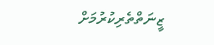ޒީނަތްތެރިކުރުމަށް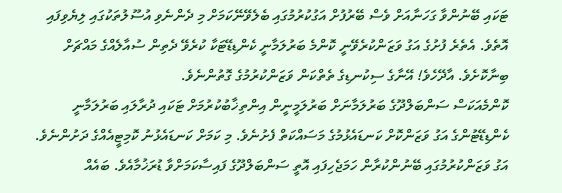ޓަކައި ބޭނުންވާ ގަހަނާއަށް ވެސް ބޭރުފުށް އަގުކުރުމުގައި ބެލެވޭނޭކަމަށް މި ދެންނެވި އުސޫލުތަކުގައި ލިޔެވިފައި އޮތެވެ. އެތެރެ ފުށުގެ އަގު ވަޒަންކުރެވޭނީ ކޮންމެ ބަރުލަމާނީ ކެންޑިޑޭޓަކާ ކުރެވޭ ދެތިން ސުއާލެއްގެ މައްޗަށް ބިނާކޮށެވެ. އާދޭހެވެ! އޭނާގެ ސިކުނޑިގެ ތެތްކަން ވަޒަންކުރުމުގެ ގޮތުންނެވެ.
ކޮންމެއަކަސް ސަންބަލްދޫގެ ބަރުލަމާނަށް ބަރުލަމީނީން އިންތިޚާބުކުރުމަށް ޓަކައި ދުރާލައި ބަރުލަމާނީ ކެންޑިޑޭޓުންގެ އަގު ވަޒަންކޮށް ކަނޑައެޅުމުގެ މަސައްކަތް ފެށުނެވެ. މި ކަމަށް ކަނޑައެޅުނު ކޮމިޓީއެއްގެ ދަށުންނެވެ. އަގު ވަޒަންކުރުމުގައި ބޭނުންކުރާން ހަމަޖެހިފައި އޮތީ ސަންބަލްދޫގެ ފައިސާކަމަށްވާ ޑުރަޚުމާއެވެ. ބައެއް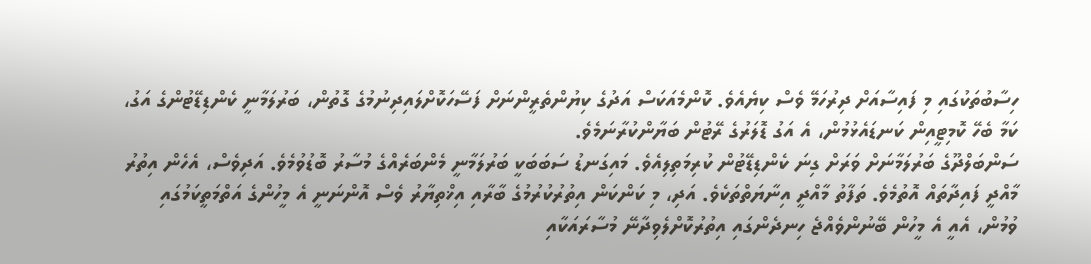ހިސާބުތަކުގައި މި ފައިސާއަށް ދިރުހަމޭ ވެސް ކިޔެއެވެ. ކޮންމެއަކަސް އަދުގެ ކިޔުންތެރީންނަށް ފަސޭހަކޮށްލައިދިނުމުގެ ގޮތުން، ބަރުލަމާނީ ކެންޑިޑޭޓުންގެ އަގު، ކަމާ ބެހޭ ކޮމިޓީއިން ކަނޑައެޅުމުން، އެ އަގު ޑޮލަރުގެ ރޭޓުން ބަޔާންކުރާނަމެވެ.
ސަންބަލްދޫގެ ބަރުލަމާނަށް ވަރަށް ގިނަ ކެންޑިޑޭޓުން ކުރިމަތިލިއެވެ. މައިގަނޑު ސަބަބަކީ ބަރުލަމާނީ މެންބަރެއްގެ މުސާރު ބޮޑުވުމެވެ. އަދިވެސް، އެހެން އިތުރު މާއްދީ ފައިދާތައް އޮތުމެވެ. ތަފާތު މާއްދީ އިނާޔަތްތަކެވެ. އަދި، މި ކަންކަން އިތުރުކުރުމުގެ ބާރާއި އިޚްތިޔާރު ވެސް އޮންނަނީ އެ މީހުންގެ އަތްމަތީކަމުގައި ވުމުން، އެއީ އެ މީހުން ބޭނުންވެއްޖެ ހިނދެންގައި އިތުރުކޮށްލެވިދާނޭ މުސާރައަކާއި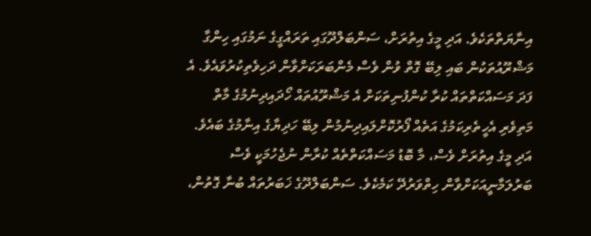އިނާޔަތްތަކެވެ. އަދި މީގެ އިތުރަށް، ސަންބަލްދޫގައި ތަރައްގީގެ ނަމުގައި ހިންގާ މަޝްރޫއުތަކުން ބައި ލިބޭ ގޮތް ވުން ވެސް މެންބަރަކަށްވާން ދަހިވެތިކުރުވައެވެ. އެ ފަދަ މަސައްކަތްތައް ކުރާ ކުންފުނިތަކަށް އެ މަޝްރޫއުތައް ހޯދައިދިނުމުގެ މާތް މަތިވެރި އެހީތެރިކަމުގެ އަތެއް ފޯރުކޮށްލައިދިނުމުން ލިބޭ ހަދިޔާގެ އިނާމުގެ ބައެވެ. އަދި މީގެ އިތުރަށް ވެސް، މާ ބޮޑު މަސައްކަތްތެއް ކުރާން ނުޖެހުމަކީ ވެސް ބަރުލަމާނީއަކަށްވާން ހިތްވަރުދޭ ކަމެކެވެ. ސަންބަލްދޫގެ ޚަބަރުތައް ބުނާ ގޮތުން،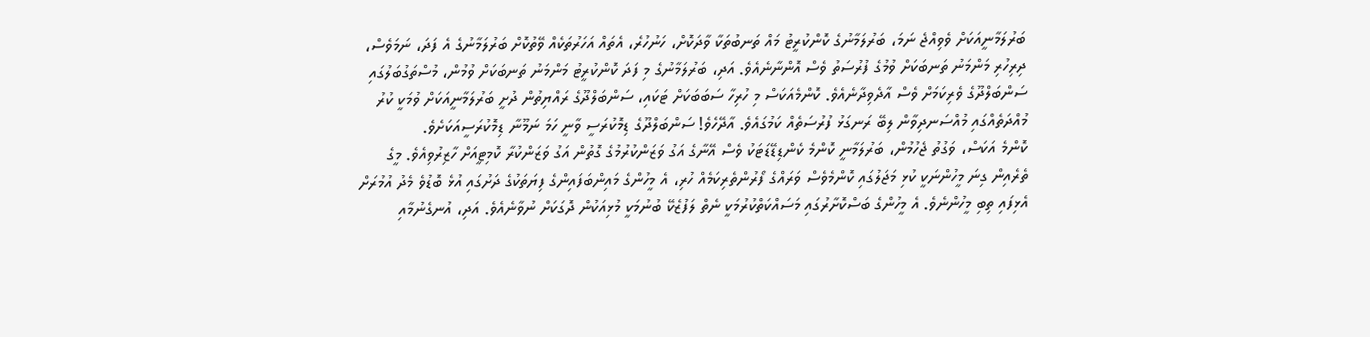ބަރުލަމާނީއަކަށް ވެވިއްޖެ ނަމަ، ބަރުލަމާނުގެ ކޮންކުރީޓު މައް ތަނބުތަކާ ވާދަކޮށް، ހަނުހުރެ، އެތައް އަހަރުތަކެއް ވޭތުކޮށް ބަރުލަމާނުގެ އެ ފަދަ، ނަމަވެސް، ދިރިހުރި މަންމަނު ތަނބަކަށް ވުމުގެ ފުރުސަތު ވެސް އޮންނާނެއެވެ. އަދި، ބަރުލަމާނުގެ މި ފަދަ ކޮންކުރީޓު މަންމަނު ތަނބަކަށް ވުމުން، މުސްތަގުބަލުގައި ސަންބަލްދޫގެ ވެރިކަމަށް ވެސް އާދެވިދާނެއެވެ. ކޮންމެއަކަސް މި ހުރިހާ ސަބަބަކަށް ޓަކައި، ސަންބަލްދޫގެ ރައްޔިތުން ދުށީ ބަރުލަމާނީއަކަށް ވުމަކީ ކުރު މުއްދަތެއްގައި މުއްސަނދިވާން ލިބޭ ރަނގަޅު ފުރުސަތެއް ކަމުގައެވެ. އާދޭހެވެ! ސަންބަލްދޫގެ ޑިމޮކުރަސީ ވާނީ ހަމަ ނަމޫނާ ޑިމޮކުރަސީއަކަށެވެ.
ކޮންމެ އަކަސް، ވަގުތު ޖެހުމުން، ބަރުލަމާނީ ކޮންމެ ކެންޑިޑޭޑަޓަކު ވެސް އޭނާގެ އަގު ވަޒަންކުރުމުގެ ގޮތުން އަގު ވަޒަންކުރާ ކޮމިޓީއަށް ހާޒިރުވިއެވެ. މީގެ ތެރެއިން ގިނަ މީހުންނަކީ ކުޅި މަޖަލުގައި ކޮންމެވެސް ވަރައްގެ ފޯރުންތެރިކަމެއް ހުރި، އެ މީހުންގެ މައިންބަފައިންގެ ފިޔަތަކުގެ ދަށުގައި އުޅެ ބޮޑުވެ މެދު އުމުރަށް އެޅިފައި ތިބި މީހުންނެވެ. އެ މީހުންގެ ބަސްކޮށާރުގައި މަސައްކަތްކުރުމަކީ ނެތް ލަފުޒެކޭ ބުނުމަކީ މުޅިއަކުން ދޮގަކަށް ނުވާނެއެވެ. އަދި، އުނގެނުމާއި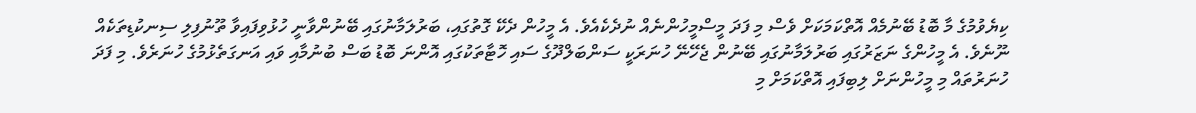ކިޔެވުމުގެ މާ ބޮޑު ބޭނުމެއް އޮތްކަމަކަށް ވެސް މި ފަދަ މީސްމީހުންނެއް ނުދެކެއެވެ. އެ މީހުން ދެކޭ ގޮތުގައި، ބަރުލަމާނުގައި ބޭނުންވާނީ ހުޅުވިފައިވާ ތޫނުފިލި ސިނކުޑިތަކެއް ނޫނެވެ. އެ މީހުންގެ ނަޒަރުގައި ބަރުލަމާނުގައި ބޭނުން ޖެހޭނޭ ހުނަރަކީ ސަންބަލްދޫގެ ސައި ހޮޓާތަކުގައި އޮންނަ ބޮޑު ބަސް ބުނުމާއި ވައި އަނގަތެޅުމުގެ ހުނަރެވެ. މި ފަދަ ހުނަރުތައް މި މީހުންނަށް ލިބިފައި އޮތްކަމަށް މި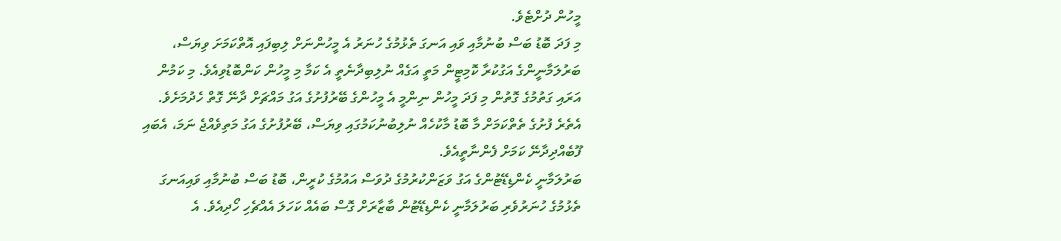މީހުން ދުށްޓެވެ.
މި ފަދަ ބޮޑު ބަސް ބުނުމާއި ވައި އަނގަ ތެޅުމުގެ ހުނަރު އެ މީހުންނަށް ލިބިފައި އޮތްކަމަށަ ވިޔަސް، ބަރުލަމާނީންގެ އަގުކުރާ ކޮމިޓީން މަތީ އަގެއް ނުލިބިދާނެތީ އެ ކަމާ މި މީހުން ކަންބޮޑުވިއެވެ. މި ކަމުން އަރައި ގަތުމުގެ ގޮތުން މި ފަދަ މީހުން ނިންމީ އެ މީހުންގެ ބޭރުފުށުގެ އަގު މައްޗަށް ދާނޭ ގޮތް ހެދުމަށެވެ. އެތެރެ ފުށުގެ ތެތްކަމަށް މާ ބޮޑު މާކުހެއް ނުލިބުނުކަމުގައި ވިޔަސް، ބޭރުފުށުގެ އަގު މަތިވެއްޖެ ނަމަ، އެބައި ފޫބެއްދިދާނޭ ކަމަށް ފެންނާތީއެވެ.
ބަރުލަމާނީ ކެންޑިޑޭޓުންގެ އަގު ވަޒަންކުރުމުގެ ދުވަސް އައުމުގެ ކުރީން، ބޮޑު ބަސް ބުނުމާއި ވައިއަނގަ ތެޅުމުގެ ހުނަރުވެރި ބަރުލަމާނީ ކެންޑިޑޭޓުން ބާޒާރަށް ގޮސް ބައެއް ކަހަލަ އެއްޗެހި ހޯދިއެވެ. އެ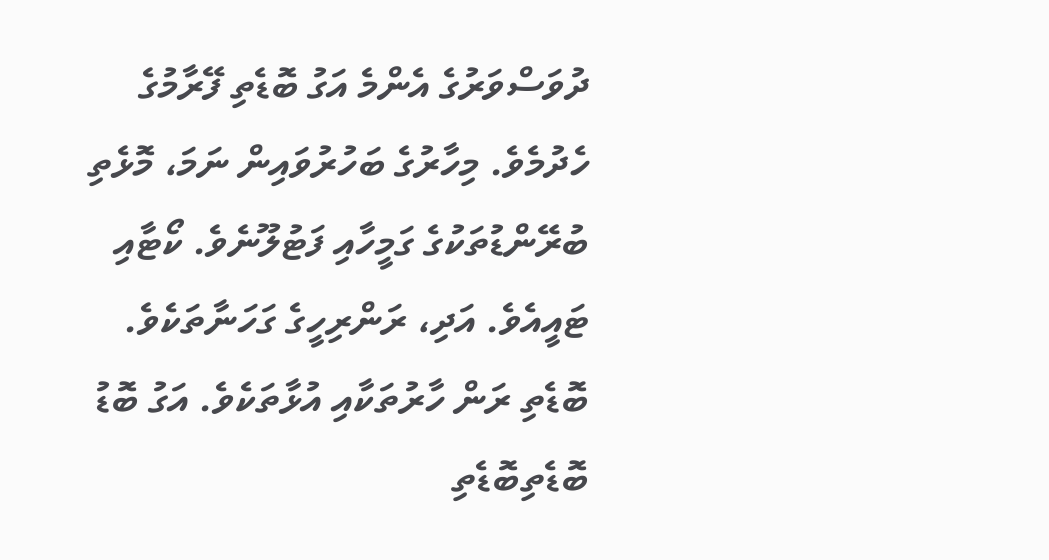ދުވަސްވަރުގެ އެންމެ އަގު ބޮޑެތި ފޭރާމުގެ ހެދުމެވެ. މިހާރުގެ ބަހުރުވައިން ނަމަ، މޮޅެތި ބުރޭންޑުތަކުގެ ގަމީހާއި ފަޓުލޫނެވެ. ކޯޓާއި ޓައީއެވެ. އަދި، ރަންރިހީގެ ގަހަނާތަކެވެ. ބޮޑެތި ރަން ހާރުތަކާއި އުޅާތަކެވެ. އަގު ބޮޑު ބޮޑެތިބޮޑެތި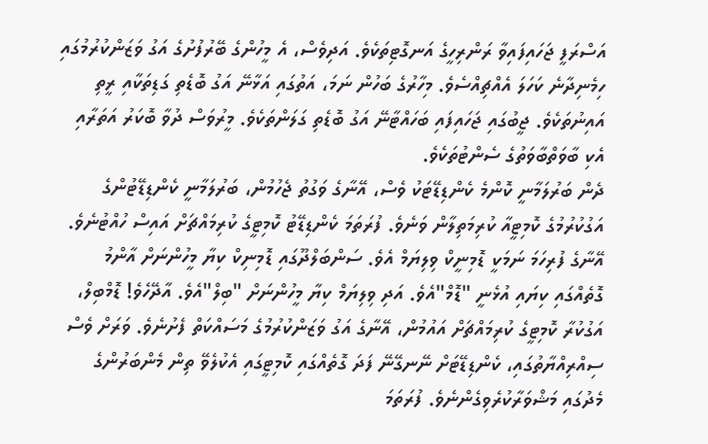އަސްރަފީ ޖަހައިފައިވާ ރަންރިހީގެ އަނގޮޓިތަކެވެ. އަދިވެސް، އެ މީހުންގެ ބޭރުފުށުގެ އަގު ވަޒަންކުރުމުގައި ހިމެނިދާނެ ކަހަލަ އެއްޗިއްސެވެ. މިހާރުގެ ބަހުން ނަމަ، އަތުގައި އަޅާނޭ އަގު ބޮޑެތި ގަޑިތަކާއި ރީތި އައިނުތަކެވެ. ޖީބުގައި ޖަހައިފައި ބަހައްޓާނޭ އަގު ބޮޑެތި ގަލަންތަކެވެ. މީރުވަސް ދުވާ ބޮކަރު އަތަރާއި އެކި ބާވަތްބާވަތުގެ ސެންޓުތަކެވެ.
ދެން ބަރުލަމާނީ ކޮންމެ ކެންޑިޑޭޓަކު ވެސް، އޭނާގެ ވަގުތު ޖެހުމުން، ބަރުލަމާނީ ކެންޑިޑޭޓުންގެ އަގުކުރުމުގެ ކޮމިޓީއާ ކުރިމަތިލާން ވަނެވެ. ފުރަތަމަ ކެންޑިޑޭޓު ކޮމިޓީގެ ކުރިމައްޗަށް އައިސް ހުއްޓުނެވެ. އޭނާގެ ފުރިހަމަ ނަމަކީ ޑޮމިނީކް ވިލިޔަމް އެވެ. ސަންބަލްދޫގައި ޑޮމިނިކް ކިޔާ މީހުންނަށް އާންމު ގޮތެއްގައި ކިޔައި އުޅެނީ "ޑޮމް"އެވެ. އަދި ވިލިޔަމް ކިޔާ މީހުންނަށް "ބިލް"އެވެ. އާދޭހެވެ! ޑޮމްބިލް، އަގުކުރާ ކޮމިޓީގެ ކުރިމައްޗަށް އައުމުން، އޭނާގެ އަގު ވަޒަންކުރުމުގެ މަސައްކަތް ފެށުނެވެ. ވަރަށް ވެސް ސިއްރިއްޔާތުގައި، ކެންޑިޑޭޓަށް ނޭނގޭނޭ ފަދަ ގޮތެއްގައި ކޮމިޓީގައި އެކުލެވޭ ތިން މެންބަރުންގެ މެދުގައި މަޝްވަރާކުރެވިގެންނެވެ. ފުރަތަމަ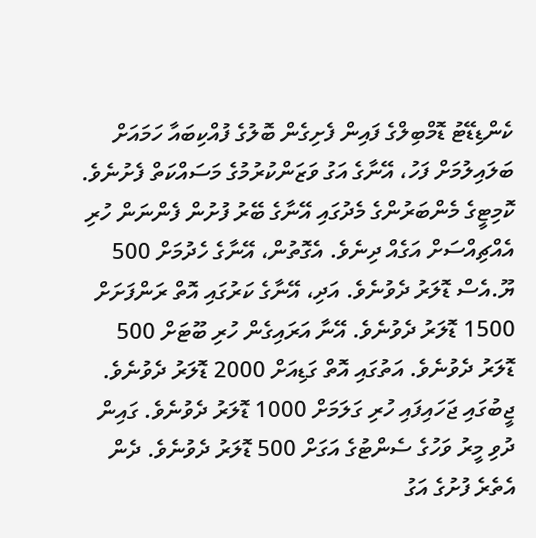ކެންޑިޑޭޓު ޑޮމްބިލްގެ ފައިން ފެށިގެން ބޮލުގެ ފުއްކިބައާ ހަމައަށް ބަލައިލުމަށް ފަހު، އޭނާގެ އަގު ވަޒަންކުރުމުގެ މަސައްކަތް ފެށުނެވެ. ކޮމިޓީގެ މެންބަރުންގެ މެދުގައި އޭނާގެ ބޭރު ފުށުން ފެންނަން ހުރި އެއްޗިއްސަށް އަގެއް ދިނެވެ. އެގޮތުން، އޭނާގެ ހެދުމަށް 500 ޔޫ.އެސް ޑޮލަރު ދެވުނެވެ. އަދި، އޭނާގެ ކަރުގައި އޮތް ރަންފަށަށް 1500 ޑޮލަރު ދެވުނެވެ. އޭނާ އަރައިގެން ހުރި ބޫޓަށް 500 ޑޮލަރު ދެވުނެވެ. އަތުގައި އޮތް ގަޑިއަށް 2000 ޑޮލަރު ދެވުނެވެ. ޖީބުގައި ޖަހައިފައި ހުރި ގަލަމަށް 1000 ޑޮލަރު ދެވުނެވެ. ގައިން ދުވި މީރު ވަހުގެ ސެންޓުގެ އަގަށް 500 ޑޮލަރު ދެވުނެވެ. ދެން އެތެރެ ފުށުގެ އަގު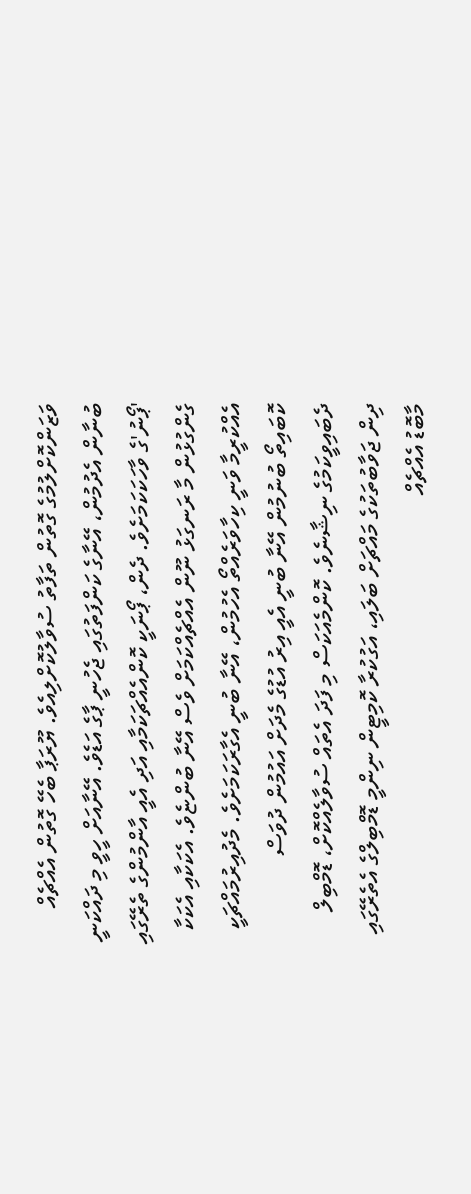ވަޒަންކޮށްލުމުގެ ގޮތުން ތަފާތު ސުވާލުކޮށްލިއެވެ. ޔޫރަޕާ ބެހޭ ގޮތުން އެއްޗެއް ބުނާން އެދުމުން، އޭނާގެ ކަންފަތުގައި ޖެހުނީ ޕާގެ އަޑެވެ. އޭނާއަށް ހީވީ މި ދައްކަނީ 'ޕޯނު'ގެ ވާހަކަކަމަށެވެ. ދެން، ޕޯނަކީ ކޮންއެއްޗަކަމާއި އަދި އެއީ އާންމުންގެ ތެރޭގައި ގެންގުޅުން މާ ރަނގަޅު ނޫން އެއްޗެއްކަމަށް ވެސް އޭނާ ބުންޏެވެ. އެކަކާއި އެކަކާ އެއްކުރީމާ ވަނީ ކިހާވަރެއްތޯ އެހުމުން، އޭނާ ބުނީ އެގާރަކަމަށެވެ. މެދުއިރުމައްޗަކީ ކޮބައިތޯ ބުނުމުން އޭނާ ބުނީ އެއީ އިރު އުޑުގެ މެދަށް އައުމުން ދުވަސް ދެބައިވީކަމުގެ ނިޝާނެވެ. ކޮންމެއަކަސް މި ފަދަ އެތައް ސުވާލެއްކޮށް، ޑޮމްބިލް ދިން ޖަވާބުތަކުގެ މައްޗަށް ބަލައި، އަގުކުރާ ކޮމިޓީން ނިންމީ ޑޮމްބިލްގެ އެތެރޭގައި މާބޮޑު އެއްޗެއް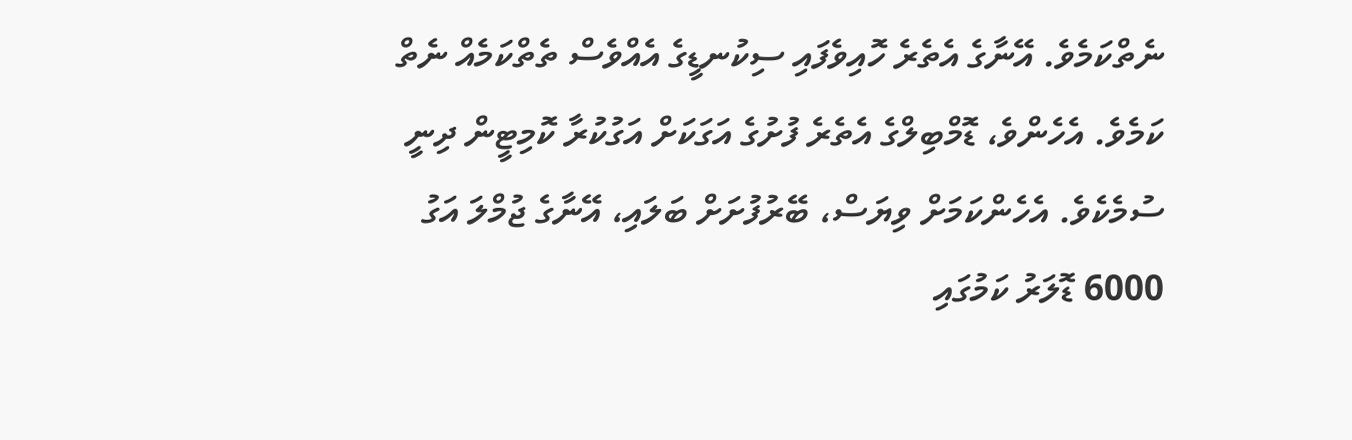ނެތްކަމެވެ. އޭނާގެ އެތެރެ ހޮއިވެފައި ސިކުނޑީގެ އެއްވެސް ތެތްކަމެއް ނެތް ކަމެވެ. އެހެންވެ، ޑޮމްބިލްގެ އެތެރެ ފުށުގެ އަގަކަށް އަގުކުރާ ކޮމިޓީން ދިނީ ސުމެކެވެ. އެހެންކަމަށް ވިޔަސް، ބޭރުފުށަށް ބަލައި، އޭނާގެ ޖުމްލަ އަގު 6000 ޑޮލަރު ކަމުގައި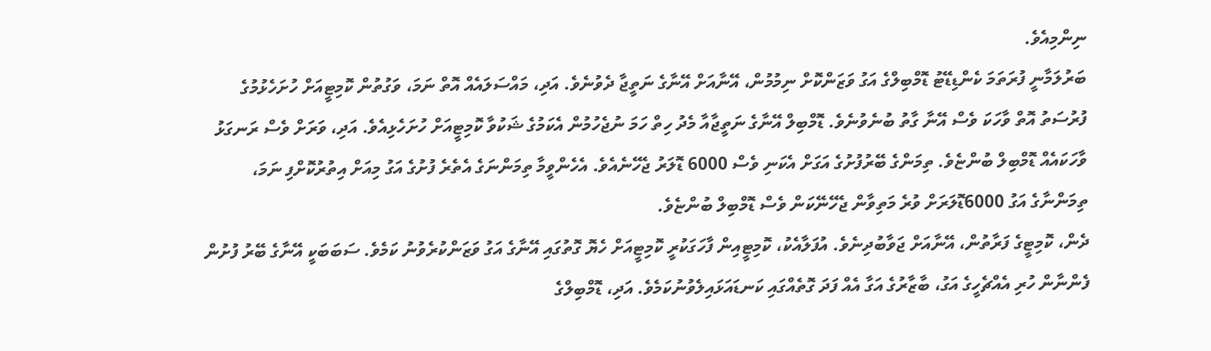ނިންމިއެވެ.
ބަރުލަމާނީ ފުރަތަމަ ކެންޑިޑޭޓު ޑޮމްބިލްގެ އަގު ވަޒަންކޮށް ނިމުމުން، އޭނާއަށް އޭނާގެ ނަތީޖާ ދެވުނެވެ. އަދި، މައްސަލައެއް އޮތް ނަމަ، ވަގުތުން ކޮމިޓީއަށް ހުށަހެޅުމުގެ ފުރުސަތު އޮތް ވާހަކަ ވެސް އޭނާ ގާތު ބުނެވުނެވެ. ޑޮމްބިލް އޭނާގެ ނަތީޖާއާ މެދު ހިތް ހަމަ ނުޖެހުމުން އެކަމުގެ ޝަކުވާ ކޮމިޓީއަށް ހުށަހެޅިއެވެ. އަދި، ވަރަށް ވެސް ރަނގަޅު ވާހަކައެއް ޑޮމްބިލް ބުންޏެވެ. ތިމަންގެ ބޭރުފުށުގެ އަގަށް އެކަނި ވެސް 6000 ޑޮލަރު ޖެހޭނެއެވެ. އެހެންވީމާ ތިމަންނަގެ އެތެރެ ފުށުގެ އަގު މިއަށް އިތުރުކޮށްފި ނަމަ، ތިމަންނާގެ އަގު 6000ޑޮލަރަށް ވުރެ މަތިވާން ޖެހޭނޭކަން ވެސް ޑޮމްބިލް ބުންޏެވެ.
ދެން، ކޮމިޓީގެ ފަރާތުން، އޭނާއަށް ޖަވާބުދިނެވެ. އުފަލާއެކު، ކޮމިޓީއިން ފާހަގަކުރީ ކޮމިޓީއަށް ހެޔޮ ގޮތުގައި އޭނާގެ އަގު ވަޒަންކުރެވުނު ކަމެވެ. ސަބަބަކީ އޭނާގެ ބޭރު ފުށުން ފެންނާން ހުރި އެއްޗެހީގެ އަގު، ބާޒާރުގެ އަގާ އެއް ފަދަ ގޮތެއްގައި ކަނޑައަޅައިލެވުނުކަމެވެ. އަދި، ޑޮމްބިލްގެ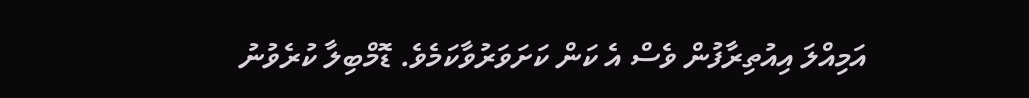އަމިއްލަ އިއުތިރާފުން ވެސް އެ ކަން ކަށަވަރުވާކަމެވެ. ޑޮމްބިލާ ކުރެވުނު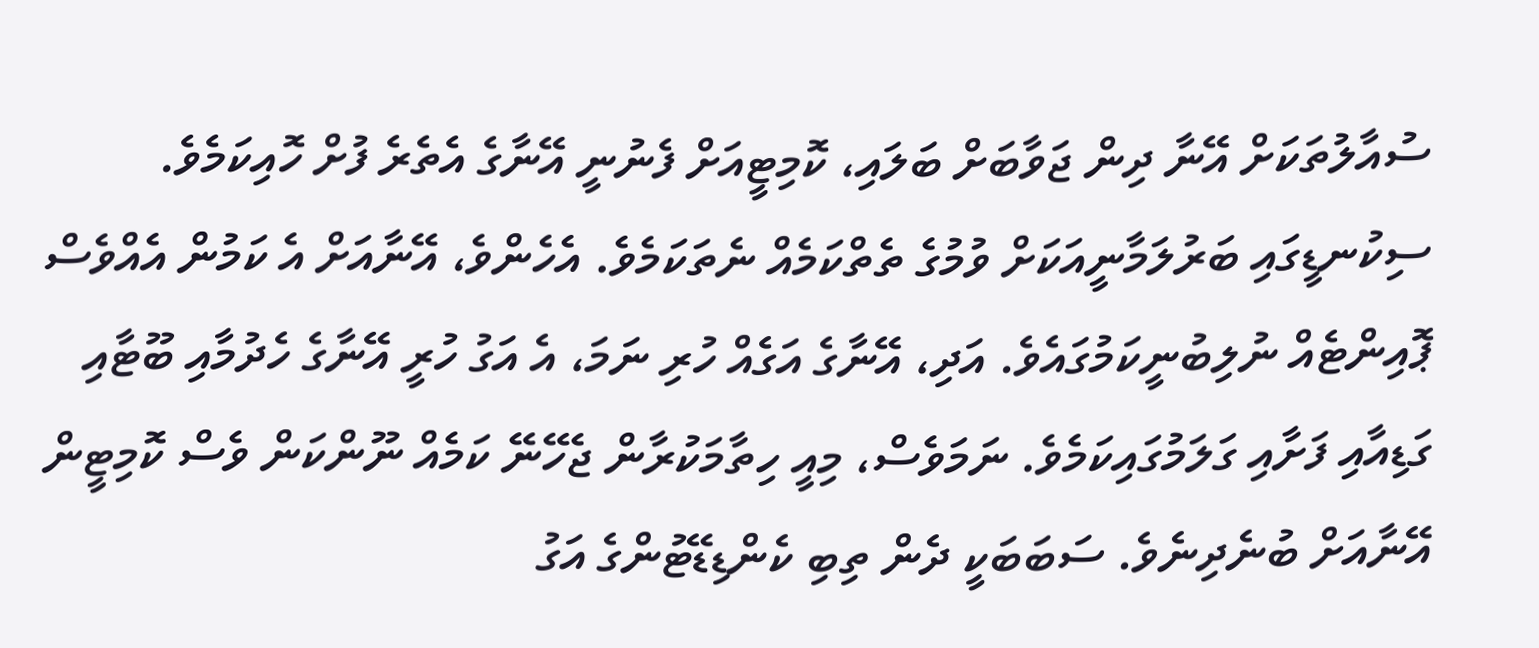ސުއާލުތަކަށް އޭނާ ދިން ޖަވާބަށް ބަލައި، ކޮމިޓީއަށް ފެނުނީ އޭނާގެ އެތެރެ ފުށް ހޮއިކަމެވެ. ސިކުނޑީގައި ބަރުލަމާނީއަކަށް ވުމުގެ ތެތްކަމެއް ނެތަކަމެވެ. އެހެންވެ، އޭނާއަށް އެ ކަމުން އެއްވެސް ޕޮއިންޓެއް ނުލިބުނީކަމުގައެވެ. އަދި، އޭނާގެ އަގެއް ހުރި ނަމަ، އެ އަގު ހުރީ އޭނާގެ ހެދުމާއި ބޫޓާއި ގަޑިއާއި ފަށާއި ގަލަމުގައިކަމެވެ. ނަމަވެސް، މިއީ ހިތާމަކުރާން ޖެހޭނޭ ކަމެއް ނޫންކަން ވެސް ކޮމިޓީން އޭނާއަށް ބުނެދިނެވެ. ސަބަބަކީ ދެން ތިބި ކެންޑިޑޭޓުންގެ އަގު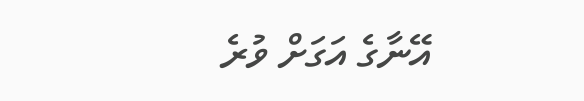އޭނާގެ އަގަށް ވުރެ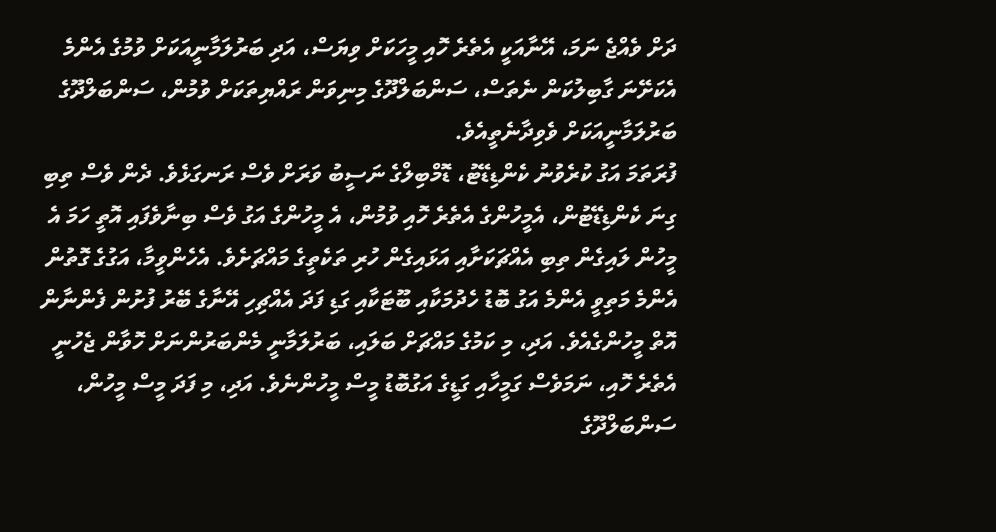ދަށް ވެއްޖެ ނަމަ، އޭނާއަކީ އެތެރެ ހޮއި މީހަކަށް ވިޔަސް، އަދި ބަރުލަމާނީއަކަށް ވުމުގެ އެންމެ އެކަށޭނަ ގާބިލުކަން ނެތަސް، ސަންބަލްދޫގެ މިނިވަން ރައްޔިތަކަށް ވުމުން، ސަންބަލްދޫގެ ބަރުލަމާނީއަކަށް ވެވިދާނެތީއެވެ.
ފުރަތަމަ އަގު ކުރެވުނު ކެންޑިޑޭޓު، ޑޮމްބިލްގެ ނަސީބު ވަރަށް ވެސް ރަނގަޅެވެ. ދެން ވެސް ތިބި ގިނަ ކެންޑިޑޭޓުން، އެމީހުންގެ އެތެރެ ހޮއި ވުމުން، އެ މީހުންގެ އަގު ވެސް ބިނާވެފައި އޮތީ ހަމަ އެ މީހުން ލައިގެން ތިބި އެއްޗަކަށާއި އަޅައިގެން ހުރި ތަކެތީގެ މައްޗަށެވެ. އެހެންވީމާ، އަގުގެ ގޮތުން އެންމެ މަތިވީ އެންމެ އަގު ބޮޑު ހެދުމަކާއި ބޫޓަކާއި ގަޑި ފަދަ އެއްޗިހި އޭނާގެ ބޭރު ފުށުން ފެންނާން އޮތް މީހުންގެއެވެ. އަދި، މި ކަމުގެ މައްޗަށް ބަލައި، ބަރުލަމާނީ މެންބަރުންނަށް ހޮވާން ޖެހުނީ އެތެރެ ހޮއި، ނަމަވެސް ގަމީހާއި ގަޑީގެ އަގުބޮޑު މީސް މީހުންނެވެ. އަދި، މި ފަދަ މީސް މީހުން، ސަންބަލްދޫގެ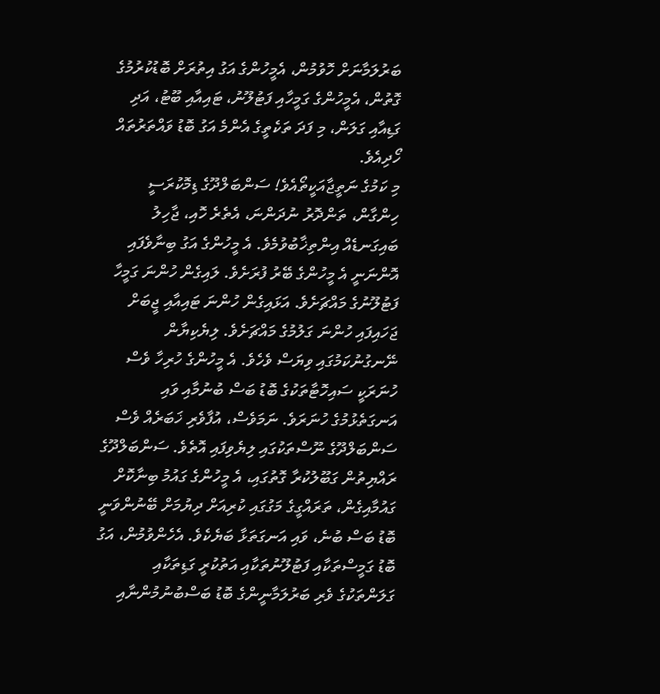ބަރުލަމާނަށް ހޮވުމުން، އެމީހުންގެ އަގު އިތުރަށް ބޮޑުކުރުމުގެ ގޮތުން، އެމީހުންގެ ގަމީހާއި ފަޓުލޫނު، ޓައިއާއި ބޫޓު، އަދި ގަޑިއާއި ގަލަން، މި ފަދަ ތަކެތީގެ އެންމެ އަގު ބޮޑު ވައްތަރުތައް ހޯދިއެވެ.
މި ކަމުގެ ނަތީޖާއަކީތޯއެވެ! ސަންބަލްދޫގެ ޑިމޮކުރަސީ ހިންގާން، ތަންދޮރު ނުދަންނަ، އެތެރެ ހޮއި، ޖާހިލު ބައިގަނޑެއް އިންތިޚާބުވުމެވެ. އެ މީހުންގެ އަގު ބިނާވެފައި އޮންނަނީ އެ މީހުންގެ ބޭރު ފުރަށެވެ. ލައިގެން ހުންނަ ގަމީހާ ފަޓުލޫނުގެ މައްޗަށެވެ. އަޅައިގެން ހުންނަ ޓައިއާއި ޖީބަށް ޖަހައިފައި ހުންނަ ގަލުމުގެ މައްޗަށެވެ. ލިޔެކިޔާން ނޭނގުނުކަމުގައި ވިޔަސް ވެހެވެ. އެ މީހުންގެ ހުރިހާ ވެސް ހުނަރަކީ ސައިހޮޓާތަކުގެ ބޮޑު ބަސް ބުނުމާއި ވައި އަނގަތެޅުމުގެ ހުނަރަވެ. ނަމަވެސް، އުފާވެރި ޚަބަރެއް ވެސް ސަންބަލްދޫގެ ނޫސްތަކުގައި ލިޔެވިފައި އޮތެވެ. ސަންބަލްދޫގެ ރައްޔިތުން ގަބޫލުކުރާ ގޮތުގައި، އެ މީހުންގެ ގައުމު ބިނާކޮށް ގައުމާއިގެން، ތަރައްގީގެ މަގުގައި ކުރިއަށް ދިޔުމަށް ބޭނުންވަނީ ބޮޑު ބަސް ބުނެ، ވައި އަނގަތަޅާ ބަޔެކެވެ. އެހެންވުމުން، އަގު ބޮޑު ގަމީސްތަކާއި ފަޓުލޫނުތަކާއި އަތުކުރީ ގަޑިތަކާއި ގަލަންތަކުގެ ވެރި ބަރުލަމާނީންގެ ބޮޑު ބަސްބުނުމުންނާއި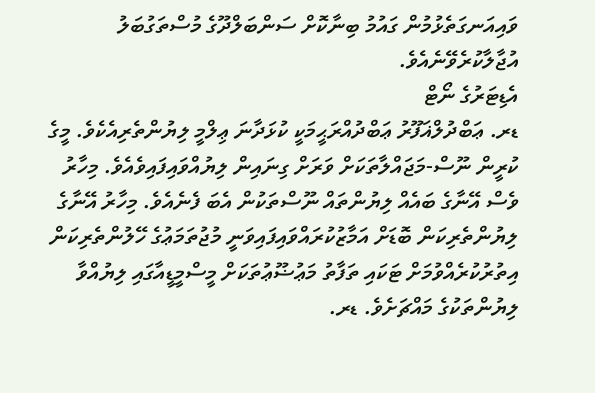ވައިއަނގަތެޅުމުން ގައުމު ބިނާކޮށް ސަންބަލްދޫގެ މުސްތަގުބަލު އުޖާލާކުރެވޭނެއެވެ.
އެޑިޓަރުގެ ނޯޓް
ޑރ. ޢަބްދުލްޣަފޫރު ޢަބްދުއްރަޙީމަކީ ކުޅަދާނަ ޢިލްމީ ލިޔުންތެރިއެކެވެ. މީގެ ކުރީން ނޫސް-މަޖައްލާތަކަށް ވަރަށް ގިނައިން ލިޔުއްވައިފައިވެއެވެ. މިހާރު ވެސް އޭނާގެ ބައެއް ލިޔުންތައް ނޫސްތަކުން އެބަ ފެނެއެވެ. މިހާރު އޭނާގެ ލިޔުންތެރިކަން ބޮޑަށް އަމާޒުކުރައްވައިފައިވަނީ މުޖުތަމަޢުގެ ހޭލުންތެރިކަން އިތުރުކުރެއްވުމަށް ޓަކައި ތަފާތު މަޢުޟޫޢުތަކަށް މީސްމީޑީއާގައި ލިޔުއްވާ ލިޔުންތަކުގެ މައްޗަށެވެ. ޑރ.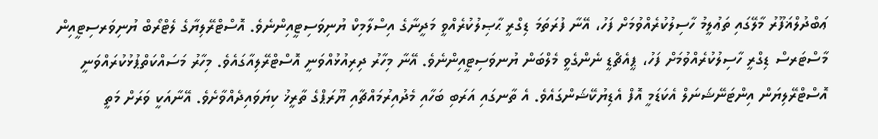ޢަބްދުލްޣަފޫރު މާލޭގައި ތަޢުލީމު ހާސިލުކުރެއްވުމަށް ފަހު، އޭނާ ފުރަތަމަ ޑިގްރީ ޙާޞިލުކުރެއްވީ މަދީނާގެ އިސްލާމިކް ޔުނިވަސިޓީއިންނެވެ. އޮސްޓްރޭލިޔާގެ ލެޓްރޯބް ޔުނިވަރސިޓީއިން މާސްޓަރސް ޑިގްރީ ހާސިލުކުރެއްވުމަށް ފަހު، ޕީއެޗްޑީ ނެންގެވީ މެލްބަން ޔުނވަސިޓީއިންނެވެ. އޭނާ މިހާރު ދިރިއުޅުއްވަނީ އޮސްޓްރޭލިއާގައެވެ. މިހާރު މަސައްކަތްޕުޅުކުރައްވަނީ އޮސްޓްރޭލިޔަން އިންޓަނޭޝަނަލް އެކަޑަމީ އޮފް އެޑިޔުކޭޝަންގައެވެ. އެ ތާނގައި އަރަބި ބަހާއި މެދުއިރުމައްޗާއި ޔޫރަޕްގެ ތާރީޚު ކިޔަވައިދެއްވާށެވެ. އޭނާއަކީ ވަރަށް މަތީ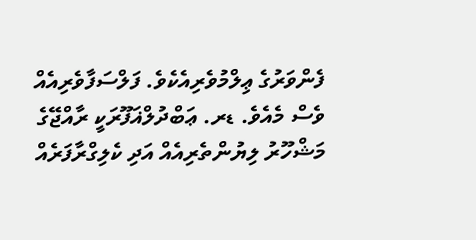ފެންވަރުގެ ޢިލްމުވެރިއެކެވެ. ފަލްސަފާވެރިއެއް ވެސް މެއެވެ. ޑރ. ޢަބްދުލްޣަފޫރަކީ ރާއްޖޭގެ މަޝްހޫރު ލިޔުންތެރިއެއް އަދި ކެލިގްރާފަރެއް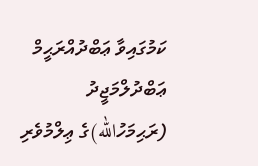ކަމުގައިވާ ޢަބްދުއްރަޙީމް ޢަބްދުލްމަޖީދު (ރަޙިމަހުالله)ގެ ޢިލްމުވެރި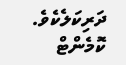ދަރިކަލެކެވެ.
ކޮމެންޓް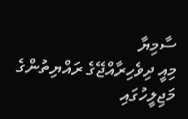ސާމިޔާ
މިއީ ދިވެހިރާއްޖޭގެ ރައްޔިތުންގެ މަޖިލީހުގައި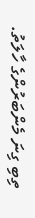ތިބި ގިނަ މެންބަރުންގެ ހާލަތު.